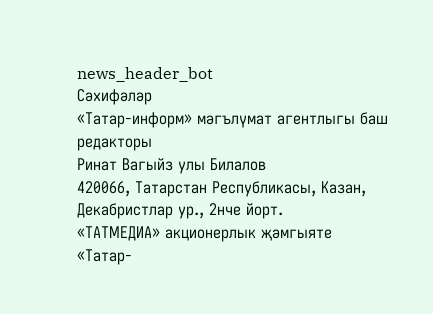news_header_bot
Сәхифәләр
«Татар-информ» мәгълүмат агентлыгы баш редакторы
Ринат Вагыйз улы Билалов
420066, Татарстан Республикасы, Казан, Декабристлар ур., 2нче йорт.
«ТАТМЕДИА» акционерлык җәмгыяте
«Татар-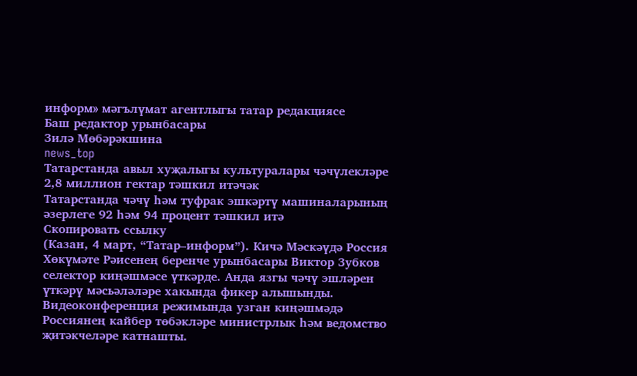информ» мәгълүмат агентлыгы татар редакциясе
Баш редактор урынбасары
Зилә Мөбәрәкшина
news_top
Татарстанда авыл хуҗалыгы культуралары чәчүлекләре 2,8 миллион гектар тәшкил итәчәк
Татарстанда чәчү һәм туфрак эшкәртү машиналарының әзерлеге 92 һәм 94 процент тәшкил итә
Скопировать ссылку
(Казан, 4 март, “Татар–информ”). Кичә Мәскәүдә Россия Хөкүмәте Рәисенең беренче урынбасары Виктор Зубков селектор киңәшмәсе үткәрде. Анда язгы чәчү эшләрен үткәрү мәсьәләләре хакында фикер алышынды. Видеоконференция режимында узган киңәшмәдә Россиянең кайбер төбәкләре министрлык һәм ведомство җитәкчеләре катнашты.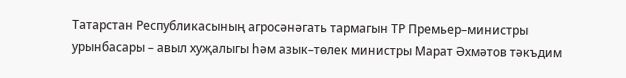Татарстан Республикасының агросәнәгать тармагын ТР Премьер–министры урынбасары – авыл хуҗалыгы һәм азык–төлек министры Марат Әхмәтов тәкъдим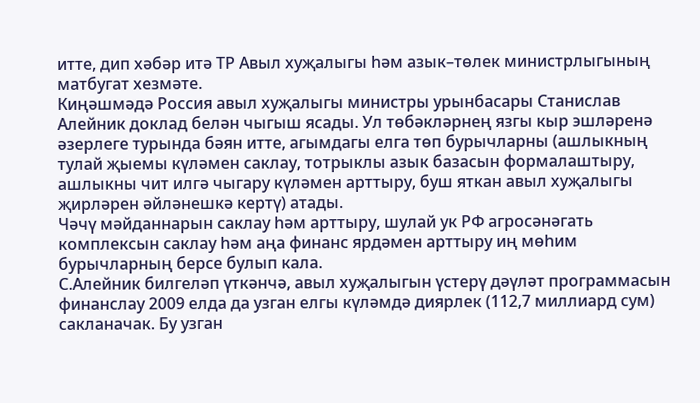итте, дип хәбәр итә ТР Авыл хуҗалыгы һәм азык–төлек министрлыгының матбугат хезмәте.
Киңәшмәдә Россия авыл хуҗалыгы министры урынбасары Станислав Алейник доклад белән чыгыш ясады. Ул төбәкләрнең язгы кыр эшләренә әзерлеге турында бәян итте, агымдагы елга төп бурычларны (ашлыкның тулай җыемы күләмен саклау, тотрыклы азык базасын формалаштыру, ашлыкны чит илгә чыгару күләмен арттыру, буш яткан авыл хуҗалыгы җирләрен әйләнешкә кертү) атады.
Чәчү мәйданнарын саклау һәм арттыру, шулай ук РФ агросәнәгать комплексын саклау һәм аңа финанс ярдәмен арттыру иң мөһим бурычларның берсе булып кала.
С.Алейник билгеләп үткәнчә, авыл хуҗалыгын үстерү дәүләт программасын финанслау 2009 елда да узган елгы күләмдә диярлек (112,7 миллиард сум) сакланачак. Бу узган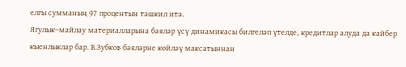елгы сумманың 97 процентын тәшкил итә.
Ягулык–майлау материалларына бәяләр үсү динамикасы билгеләп үтелде, кредитлар алуда да кайбер кыенлыклар бар. В.Зубков бәяләрне көйләү максатыннан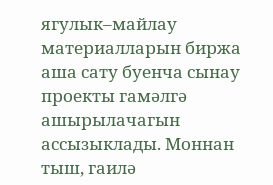ягулык–майлау материалларын биржа аша сату буенча сынау проекты гамәлгә ашырылачагын ассызыклады. Моннан тыш, гаилә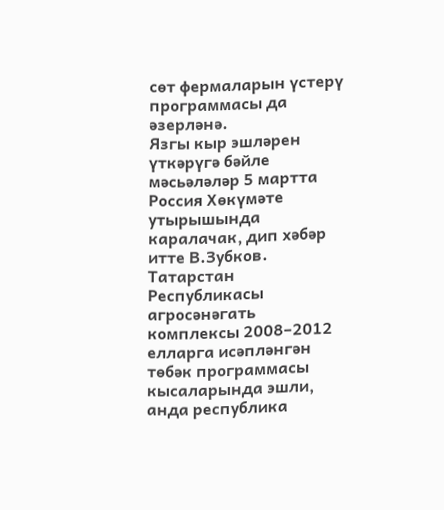сөт фермаларын үстерү программасы да әзерләнә.
Язгы кыр эшләрен үткәрүгә бәйле мәсьәләләр 5 мартта Россия Хөкүмәте утырышында каралачак, дип хәбәр итте В.Зубков.
Татарстан Республикасы агросәнәгать комплексы 2008–2012 елларга исәпләнгән төбәк программасы кысаларында эшли, анда республика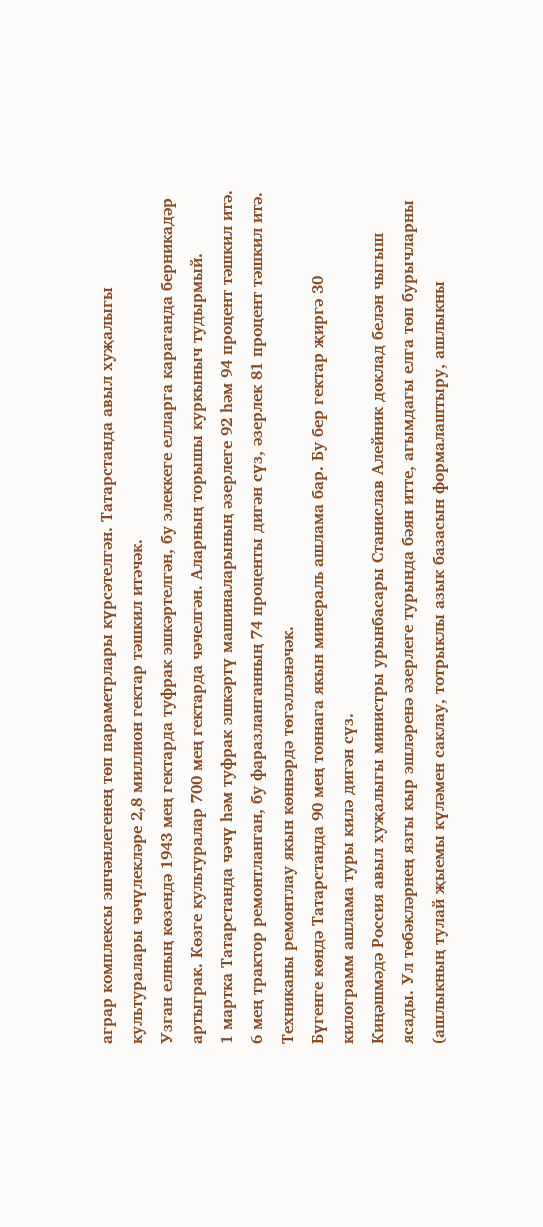аграр комплексы эшчәнлегенең төп параметрлары күрсәтелгән. Татарстанда авыл хуҗалыгы культуралары чәчүлекләре 2,8 миллион гектар тәшкил итәчәк.
Узган елның көзендә 1943 мең гектарда туфрак эшкәртелгән, бу элеккеге елларга караганда берникадәр артыграк. Көзге культуралар 700 мең гектарда чәчелгән. Аларның торышы куркыныч тудырмый.
1 мартка Татарстанда чәчү һәм туфрак эшкәртү машиналарының әзерлеге 92 һәм 94 процент тәшкил итә. 6 мең трактор ремонтланган, бу фаразланганның 74 проценты дигән сүз, әзерлек 81 процент тәшкил итә. Техниканы ремонтлау якын көннәрдә төгәлләнәчәк.
Бүгенге көндә Татарстанда 90 мең тоннага якын минераль ашлама бар. Бу бер гектар җиргә 30 килограмм ашлама туры килә дигән сүз.
Киңәшмәдә Россия авыл хуҗалыгы министры урынбасары Станислав Алейник доклад белән чыгыш ясады. Ул төбәкләрнең язгы кыр эшләренә әзерлеге турында бәян итте, агымдагы елга төп бурычларны (ашлыкның тулай җыемы күләмен саклау, тотрыклы азык базасын формалаштыру, ашлыкны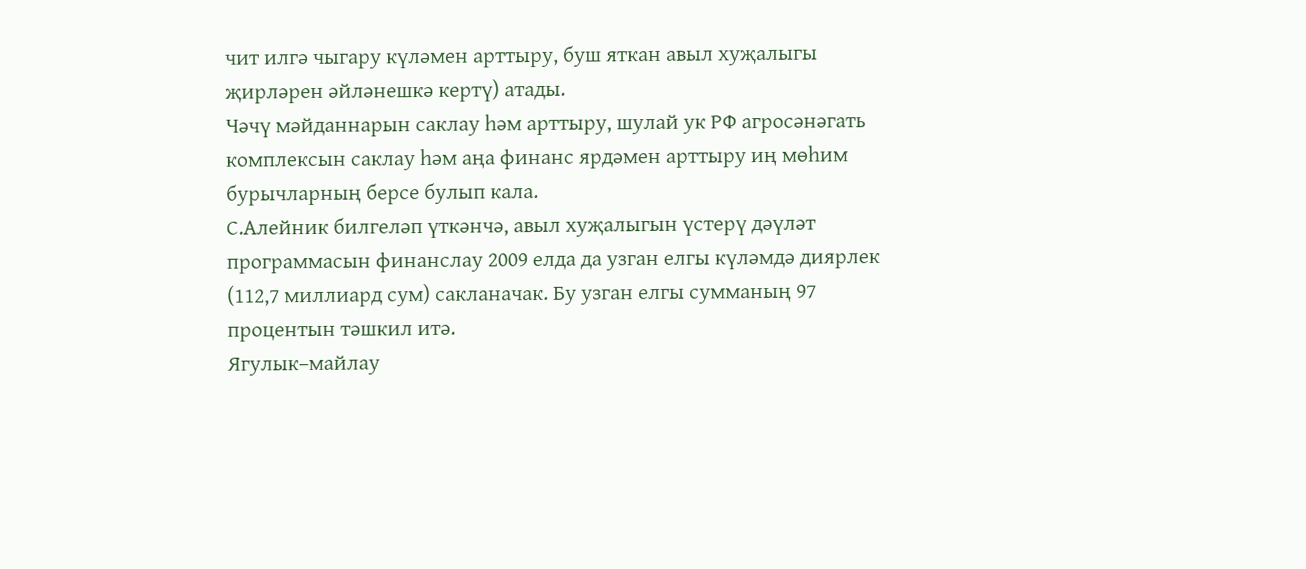чит илгә чыгару күләмен арттыру, буш яткан авыл хуҗалыгы җирләрен әйләнешкә кертү) атады.
Чәчү мәйданнарын саклау һәм арттыру, шулай ук РФ агросәнәгать комплексын саклау һәм аңа финанс ярдәмен арттыру иң мөһим бурычларның берсе булып кала.
С.Алейник билгеләп үткәнчә, авыл хуҗалыгын үстерү дәүләт программасын финанслау 2009 елда да узган елгы күләмдә диярлек (112,7 миллиард сум) сакланачак. Бу узган елгы сумманың 97 процентын тәшкил итә.
Ягулык–майлау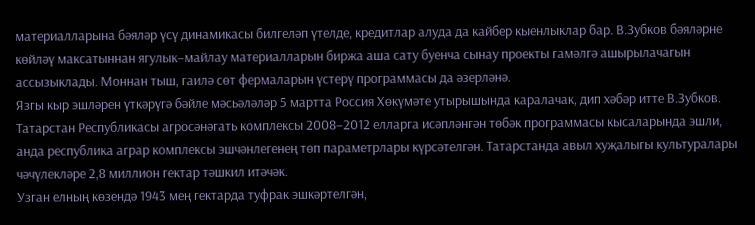материалларына бәяләр үсү динамикасы билгеләп үтелде, кредитлар алуда да кайбер кыенлыклар бар. В.Зубков бәяләрне көйләү максатыннан ягулык–майлау материалларын биржа аша сату буенча сынау проекты гамәлгә ашырылачагын ассызыклады. Моннан тыш, гаилә сөт фермаларын үстерү программасы да әзерләнә.
Язгы кыр эшләрен үткәрүгә бәйле мәсьәләләр 5 мартта Россия Хөкүмәте утырышында каралачак, дип хәбәр итте В.Зубков.
Татарстан Республикасы агросәнәгать комплексы 2008–2012 елларга исәпләнгән төбәк программасы кысаларында эшли, анда республика аграр комплексы эшчәнлегенең төп параметрлары күрсәтелгән. Татарстанда авыл хуҗалыгы культуралары чәчүлекләре 2,8 миллион гектар тәшкил итәчәк.
Узган елның көзендә 1943 мең гектарда туфрак эшкәртелгән,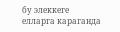бу элеккеге елларга караганда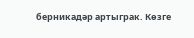берникадәр артыграк. Көзге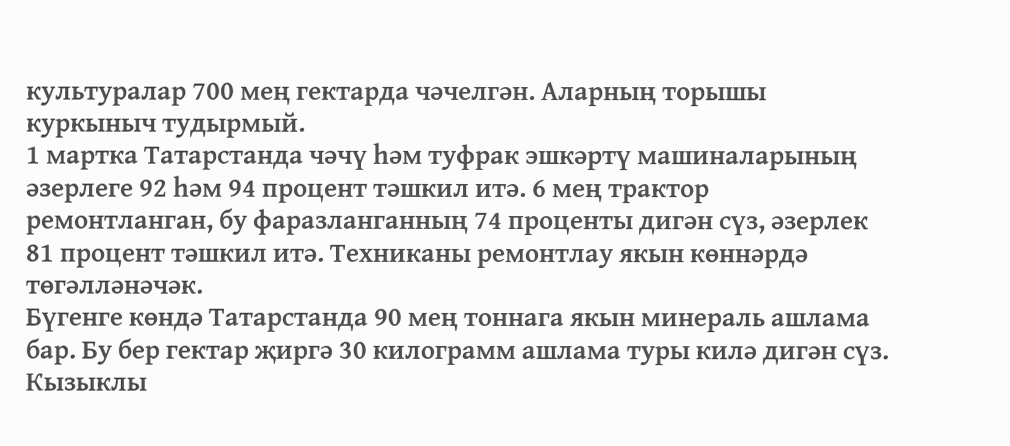культуралар 700 мең гектарда чәчелгән. Аларның торышы куркыныч тудырмый.
1 мартка Татарстанда чәчү һәм туфрак эшкәртү машиналарының әзерлеге 92 һәм 94 процент тәшкил итә. 6 мең трактор ремонтланган, бу фаразланганның 74 проценты дигән сүз, әзерлек 81 процент тәшкил итә. Техниканы ремонтлау якын көннәрдә төгәлләнәчәк.
Бүгенге көндә Татарстанда 90 мең тоннага якын минераль ашлама бар. Бу бер гектар җиргә 30 килограмм ашлама туры килә дигән сүз.
Кызыклы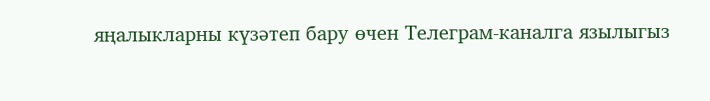яңалыкларны күзәтеп бару өчен Телеграм-каналга язылыгыз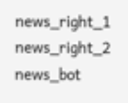news_right_1
news_right_2
news_bot